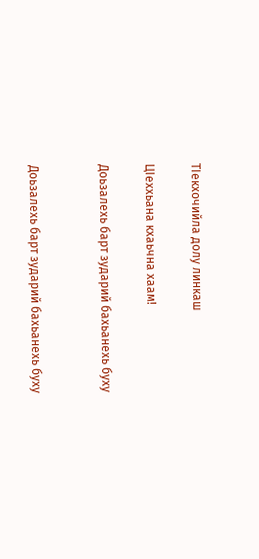ТIекхочийла долу линкаш

ЦIеххьана кхаьчна хаам!

Доьзалехь барт зударий бахьанехь буху


Доьзалехь барт зударий бахьанехь буху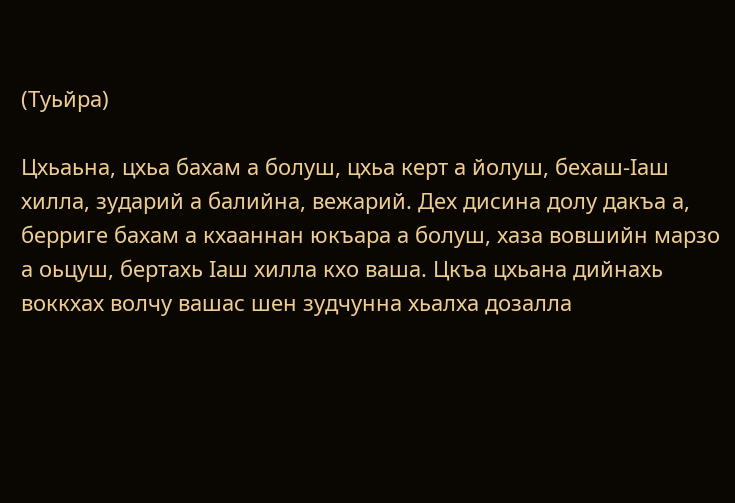(Туьйра)

Цхьаьна, цхьа бахам а болуш, цхьа керт а йолуш, бехаш-Iаш хилла, зударий а балийна, вежарий. Дех дисина долу дакъа а, берриге бахам а кхааннан юкъара а болуш, хаза вовшийн марзо а оьцуш, бертахь Iaш хилла кхо ваша. Цкъа цхьана дийнахь воккхах волчу вашас шен зудчунна хьалха дозалла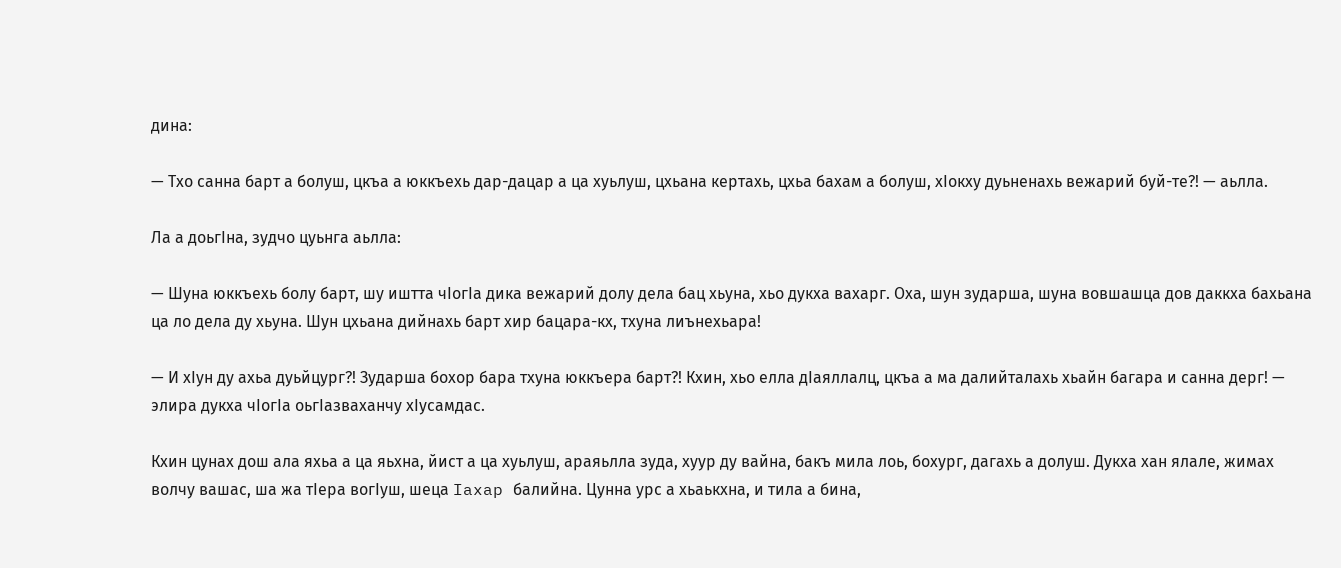дина:

— Тхо санна барт а болуш, цкъа а юккъехь дар-дацар а ца хуьлуш, цхьана кертахь, цхьа бахам а болуш, хIокху дуьненахь вежарий буй-те?! — аьлла.

Ла а доьгIна, зудчо цуьнга аьлла:

— Шуна юккъехь болу барт, шу иштта чIогIа дика вежарий долу дела бац хьуна, хьо дукха вахарг. Оха, шун зударша, шуна вовшашца дов даккха бахьана ца ло дела ду хьуна. Шун цхьана дийнахь барт хир бацара-кх, тхуна лиънехьара!

— И хIун ду ахьа дуьйцург?! Зударша бохор бара тхуна юккъера барт?! Кхин, хьо елла дIаяллалц, цкъа а ма далийталахь хьайн багара и санна дерг! — элира дукха чIогIа оьгIазваханчу хIусамдас.

Кхин цунах дош ала яхьа а ца яьхна, йист а ца хуьлуш, араяьлла зуда, хуур ду вайна, бакъ мила лоь, бохург, дагахь а долуш. Дукха хан ялале, жимах волчу вашас, ша жа тIера вогIуш, шеца Iaxap балийна. Цунна урс а хьаькхна, и тила а бина,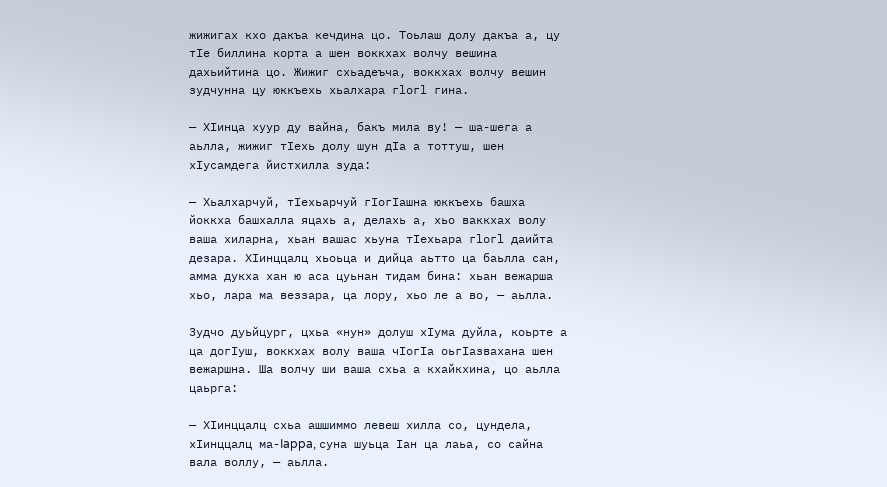жижигах кхо дакъа кечдина цо. Тоьлаш долу дакъа а, цу тIе биллина корта а шен воккхах волчу вешина дахьийтина цо. Жижиг схьадеъча, воккхах волчу вешин зудчунна цу юккъехь хьалхара гloгl гина.

— ХIинца хуур ду вайна, бакъ мила ву! — ша-шега а аьлла, жижиг тIехь долу шун дIа а тоттуш, шен хIусамдега йистхилла зуда:

— Хьалхарчуй, тIехьарчуй гIогIашна юккъехь башха йоккха башхалла яцахь а, делахь а, хьо ваккхах волу ваша хиларна, хьан вашас хьуна тIехьара гloгl даийта дезара. ХIинццалц хьоьца и дийца аьтто ца баьлла сан, амма дукха хан ю аса цуьнан тидам бина: хьан вежарша хьо, лара ма веззара, ца лору, хьо ле а во, — аьлла.

Зудчо дуьйцург, цхьа «нун» долуш хIума дуйла, коьрте а ца догIуш, воккхах волу ваша чIогIа оьгIазвахана шен вежаршна. Ша волчу ши ваша схьа а кхайкхина, цо аьлла цаьрга:

— ХIинццалц схьа ашшиммо левеш хилла со, цундела, хIинццалц ма-Iappa, суна шуьца Iан ца лаьа, со сайна вала воллу, — аьлла.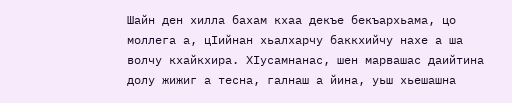Шайн ден хилла бахам кхаа декъе бекъархьама, цо моллега а, цIийнан хьалхарчу баккхийчу нахе а ша волчу кхайкхира. ХIусамнанас, шен марвашас даийтина долу жижиг а тесна, галнаш а йина, уьш хьешашна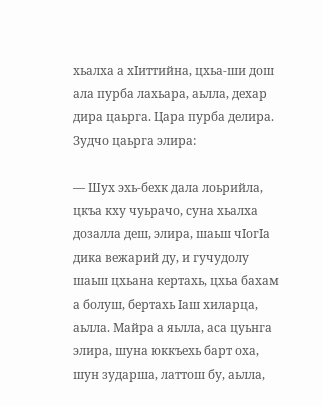хьалха а хIиттийна, цхьа-ши дош ала пурба лахьара, аьлла, дехар дира цаьрга. Цара пурба делира. Зудчо цаьрга элира:

— Шух эхь-бехк дала лоьрийла, цкъа кху чуьрачо, суна хьалха дозалла деш, элира, шаьш чIогIа дика вежарий ду, и гучудолу шаьш цхьана кертахь, цхьа бахам а болуш, бертахь Iаш хиларца, аьлла. Майра а яьлла, аса цуьнга элира, шуна юккъехь барт оха, шун зударша, латтош бу, аьлла,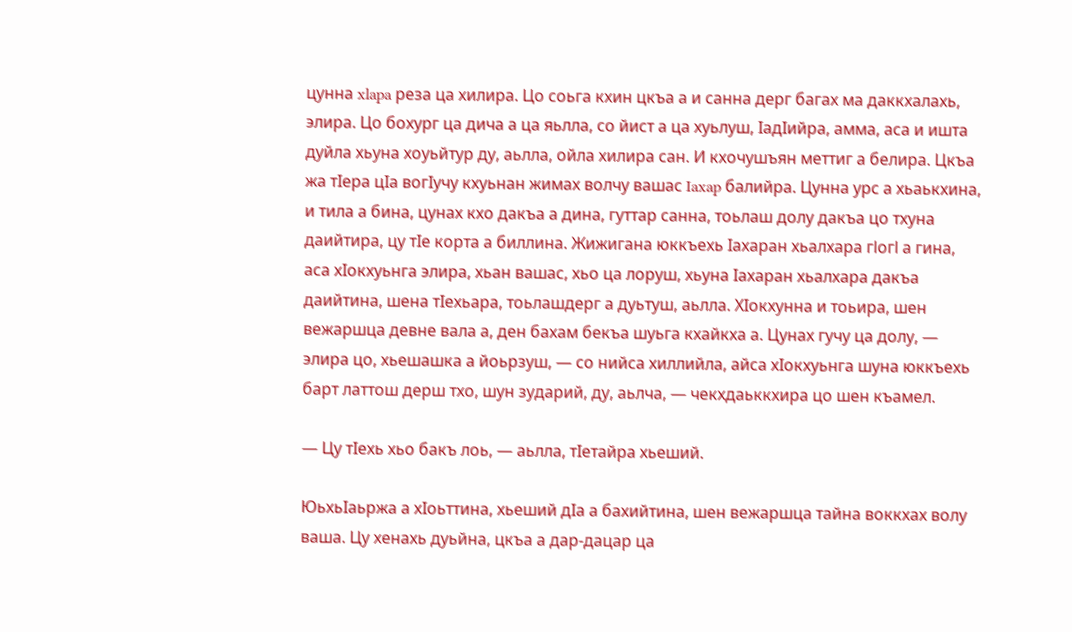цунна xlapa реза ца хилира. Цо соьга кхин цкъа а и санна дерг багах ма даккхалахь, элира. Цо бохург ца дича а ца яьлла, со йист а ца хуьлуш, IадIийра, амма, аса и ишта дуйла хьуна хоуьйтур ду, аьлла, ойла хилира сан. И кхочушъян меттиг а белира. Цкъа жа тIера цIа вогIучу кхуьнан жимах волчу вашас Iaxap балийра. Цунна урс а хьаькхина, и тила а бина, цунах кхо дакъа а дина, гуттар санна, тоьлаш долу дакъа цо тхуна даийтира, цу тIе корта а биллина. Жижигана юккъехь Iахаран хьалхара гloгl а гина, аса хIокхуьнга элира, хьан вашас, хьо ца лоруш, хьуна Iахаран хьалхара дакъа даийтина, шена тIехьара, тоьлашдерг а дуьтуш, аьлла. ХIокхунна и тоьира, шен вежаршца девне вала а, ден бахам бекъа шуьга кхайкха а. Цунах гучу ца долу, — элира цо, хьешашка а йоьрзуш, — со нийса хиллийла, айса хIокхуьнга шуна юккъехь барт латтош дерш тхо, шун зударий, ду, аьлча, — чекхдаьккхира цо шен къамел.

— Цу тIехь хьо бакъ лоь, — аьлла, тIетайра хьеший.

ЮьхьIаьржа а хIоьттина, хьеший дIа а бахийтина, шен вежаршца тайна воккхах волу ваша. Цу хенахь дуьйна, цкъа а дар-дацар ца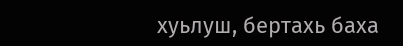хуьлуш, бертахь баха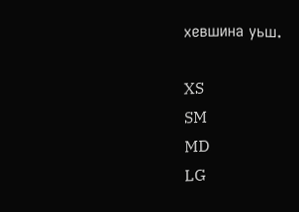хевшина уьш.

XS
SM
MD
LG